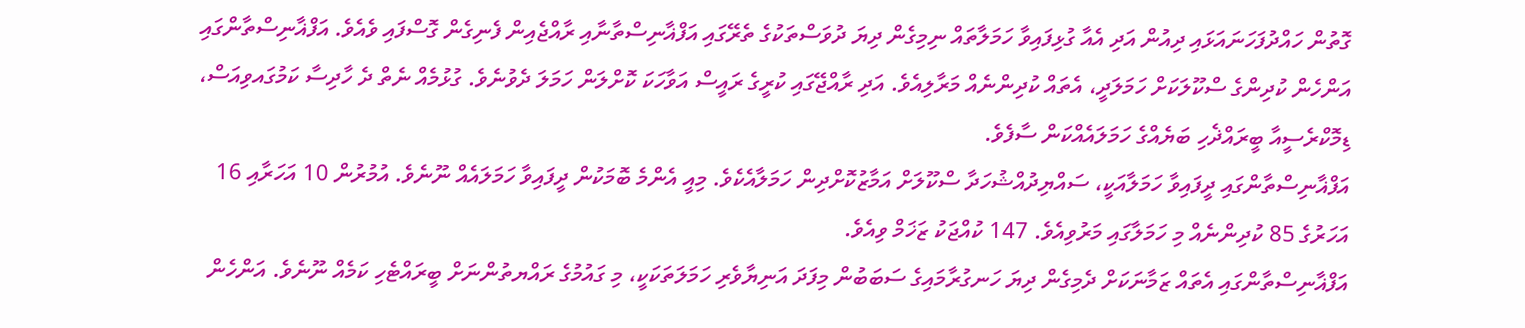ގޮތުން ހައްދުފަހަނައަޅައި ދިއުން އަދި އެއާ ގުޅިފައިވާ ހަމަލާތައް ނިމިގެން ދިޔަ ދުވަސްތަކުގެ ތެރޭގައި އަފްޣާނިސްތާނާއި ރާއްޖެއިން ފެނިގެން ގޮސްފައި ވެއެވެ. އަފްޣާނިސްތާންގައި އަންހެން ކުދިންގެ ސްކޫލަކަށް ހަމަލަދީ، އެތައް ކުދިންނެއް މަރާލިއެވެ. އަދި ރާއްޖޭގައި ކުރީގެ ރައީސް އަވާހަކަ ކޮށްލަން ހަމަލަ ދެވުނެވެ. ގުޅުމެއް ނެތް ދެ ހާދިސާ ކަމުގައވިއަސް، ޑިމޮކްރެސީއާ ބީރައްޛެހި ބަޔެއްގެ ހަމަލައެއްކަން ސާފެވެ.
އަފްޣާނިސްތާންގައި ދީފައިވާ ހަމަލާއަކީ، ސައްޔިދުއްޝުހަދާ ސްކޫލަށް އަމާޒުކޮށްދިން ހަމަލާއެކެވެ. މިއީ އެންމެ ބޮމަކުން ދީފައިވާ ހަމަލައެއް ނޫނެވެ. އުމުރުން 10 އަހަރާއި 16 އަހަރުގެ 85 ކުދިންނެއް މި ހަމަލާގައި މަރުވިއެވެ. 147 ކުއްޖަކު ޒަޚަމް ވިއެވެ.
އަފްޣާނިސްތާންގައި އެތައް ޒަމާނަކަށް ދެމިގެން ދިޔަ ހަނގުރާމައިގެ ސަބަބުން މިފަދަ އަނިޔާވެރި ހަމަލަތަކަކީ، މި ގައުމުގެ ރައްޔތުންނަށް ބީރައްޓެހި ކަމެއް ނޫނެވެ. އަންހެން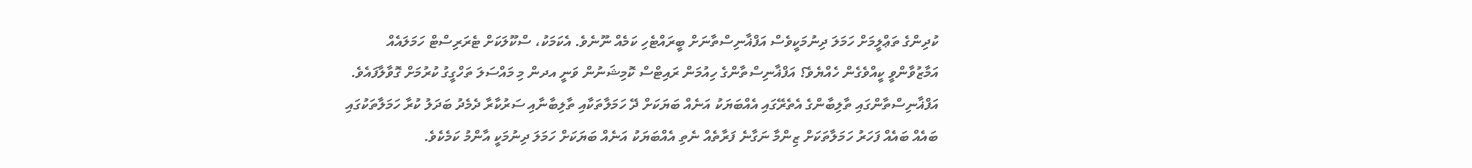ކުދިންގެ ތަޢްލީމަށް ހަމަލަ ދިނުމަކީވެސް އަފްޣާނިސްތާނަށް ބީރައްޓެހި ކަމެއް ނޫނެވެ. އެކަމަކު، ސްކޫލަކަށް ޓެރަރިސްޓް ހަމަލައެއް އަމާޒުވާންވީ ކީއްވެގެން ހެއްޔެވެ؟ އަފްޣާނިސްތާންގެ ހިއުމަން ރައިޓްސް ކޮމިޝަނުން ވަނީ އދން މި މައްސަލަ ތަހްގީގު ކުރުމަށް ގޮވާލާފައެވެ. އަފްޣާނިސްތާންގައި ތާލިބާންގެ އެތެރޭގައި އެއްބަޔަކު އަނެއް ބަޔަކަށް ދޭ ހަމަލާތަކާއި ތާލިބާނާއި ސަރުކާރާ ދެމެދު ބަދަލު ކުރާ ހަމަލާތަކުގައި ބައެއް ބައެއް ފަހަރު ހަމަލާތަކަށް ޒިންމާ ނަގާނެ ފަރާތެއް ނެތި އެއްބަޔަކު އަނެއް ބަޔަކަށް ހަމަލަ ދިނުމަކީ އާންމު ކަމެކެވެ.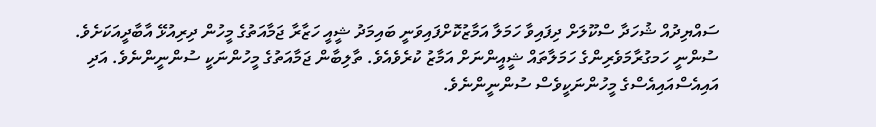ސައްޔިދުއް ޝުހަދާ ސްކޫލަށް ދިފައިވާ ހަމަލާ އަމާޒުކޮށްފައިވަނީ ބައިމަދު ޝީއީ ހަޒާރާ ޖަމާއަތުގެ މީހުން ދިރިއުޅޭ އާބާދީއަކަށެވެ. ސުންނީ ހަމގުރާމަވެރިންގެ ހަމަލާތައް ޝީއީންނަށް އަމާޒު ކުރެވެއެވެ. ތާލިބާން ޖަމާއަތުގެ މީހުންނަކީ ސުންނީންނެވެ. އަދި އައިއެސްއައިއެސްގެ މީހުންނަކީވެސް ސުންނީންނެވެ.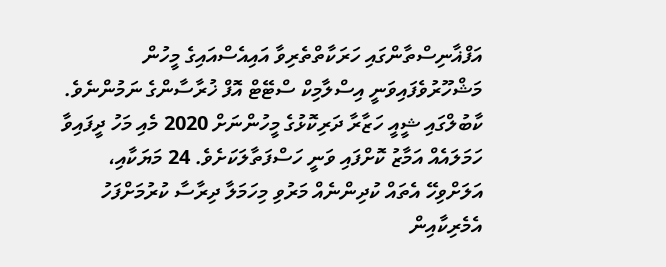އަފްޣާނިސްތާންގައި ހަރަކާތްތެރިވާ އައިއެސްއައިގެ މީހުން މަޝްހޫރުވެފައިވަނީ އިސްލާމިކް ސްޓޭޓް އޮފް ޚުރާސާންގެ ނަމުންނެވެ.
ކާބުލްގައި ޝީއީ ހަޒާރާ ދަރިކޮޅުގެ މީހުންނަށް 2020 މެއި މަހު ދީފައިވާ ހަމަލައެއް އަމާޒު ކޮށްފައި ވަނީ ހަސްފަތާލަކަށެވެ. 24 މަޔަކާއި، އަލަށްވިހޭ އެތައް ކުދިންނެއް މަރުވި މިހަމަލާ ދިރާސާ ކުރުމަށްފަހު އެމެރިކާއިން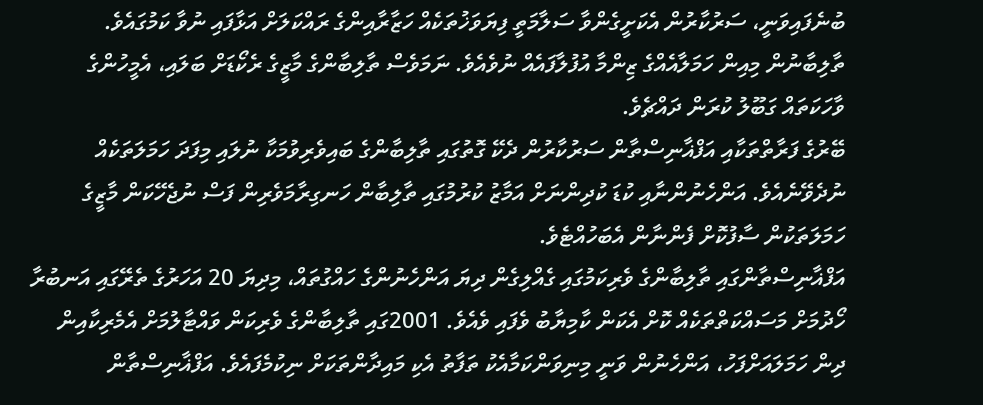ބުނެފައިވަނީ، ސަރުކާރުން އެކަށީގެންވާ ސަލާމަތީ ފިޔަވަޚުތަކެއް ހަޒާރާއިންގެ ރައްކަލަށް އަޅާފައި ނުވާ ކަމުގައެވެ.
ތާލިބާނުން މިއިން ހަމަލާއެއްގެ ޒިންމާ އުފުލާފައެއް ނުވެއެވެ. ނަމަވެސް ތާލިބާންގެ މާޒީގެ ރެކޯޑަށް ބަލައި، އެމީހުންގެ ވާހަކަތައް ގަބޫލު ކުރަން ދައްޗެވެ.
ބޭރުގެ ފަރާތްތަކާއި އަފްޣާނިސްތާން ސަރުކާރުން ދެކޭ ގޮތުގައި ތާލިބާންގެ ބައިވެރިވުމަކާ ނުލައި މިފަދަ ހަމަލަތަކެއް ނުދެވޭނެއެވެ. އަންހެނުންނާއި ކުޑަ ކުދިންނަށް އަމާޒު ކުރުމުގައި ތާލިބާން ހަނގިރާމަވެރިން ފަސް ނުޖެހޭކަން މާޒީގެ ހަމަލަތަކުން ސާފުކޮށް ފެންނާން އެބަހުއްޓެވެ.
އަފްޣާނިސްތާންގައި ތާލިބާންގެ ވެރިކަމުގައި ގެއްލިގެން ދިޔަ އަންހެނުންގެ ހައްގުތައް، މިދިޔަ 20 އަހަރުގެ ތެރޭގައި އަނބުރާ ހޯދުމަށް މަސައްކަތްތަކެއް ކޮށް އެކަން ކާމިޔާބު ވެފައި ވެއެވެ. 2001ގައި ތާލިބާންގެ ވެރިކަން ވައްޓާލުމަށް އެމެރިކާއިން ދިން ހަމަލައަށްފަހު، އަންހެނުން ވަނީ މިނިވަންކަމާއެކު ތަފާތު އެކި މައިދާންތަކަށް ނިކުމެފައެވެ. އަފްޣާނިސްތާން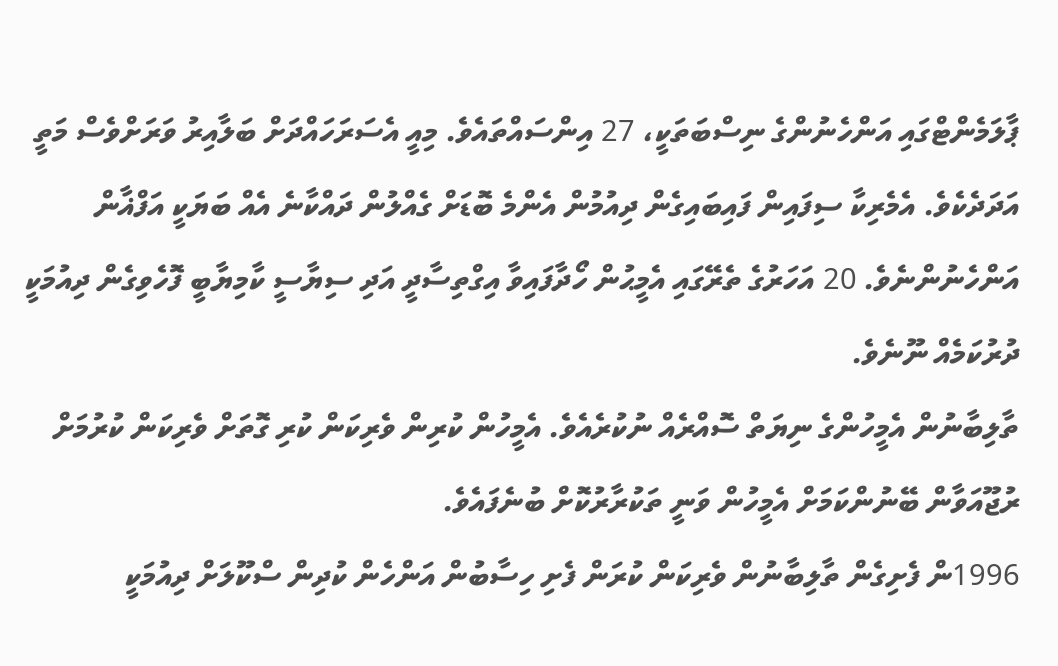ޕާލަމެންޓްގައި އަންހެނުންގެ ނިސްބަތަކީ، 27 އިންސައްތައެވެ. މިއީ އެސަރަހައްދަށް ބަލާއިރު ވަރަށްވެސް މަތީ އަދަދެކެވެ. އެމެރިކާ ސިފައިން ފައިބައިގެން ދިއުމުން އެންމެ ބޮޑަށް ގެއްލުން ދައްކާނެ އެއް ބަޔަކީ އަފްޣާން އަންހެނުންނެވެ. 20 އަހަރުގެ ތެރޭގައި އެމީޙުން ހޯދާފައިވާ އިގްތިސާދީ އަދި ސިޔާސީ ކާމިޔާބީ ފޮހެވިގެން ދިއުމަކީ ދުރުކަމެއް ނޫނެވެ.
ތާލިބާނުން އެމީހުންގެ ނިޔަތް ސޮއްރެއް ނުކުރެއެވެ. އެމީހުން ކުރިން ވެރިކަން ކުރި ގޮތަށް ވެރިކަން ކުރުމަށް ރުޖޫއަވާން ބޭނުންކަމަށް އެމީހުން ވަނީ ތަކުރާރުކޮށް ބުނެފައެވެ.
1996ން ފެށިގެން ތާލިބާނުން ވެރިކަން ކުރަން ފެށި ހިސާބުން އަންހެން ކުދިން ސްކޫލަށް ދިއުމަކީ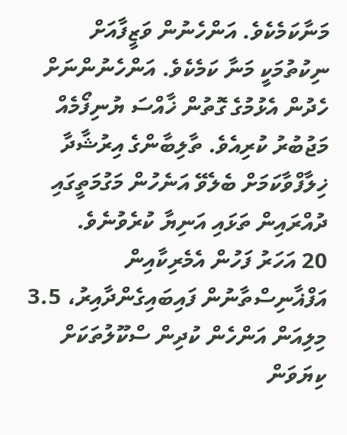މަނާކަމެކެވެ. އަންހެނުން ވަޒީފާއަށް ނިކުތުމަކީ މަނާ ކަމެކެވެ. އަންހެނުންނަށް ހެދުން އެޅުމުގެ ގޮތުން ޚާއްސަ ޔުނިފޯމެއް މަޖުބުރު ކުރިއެވެ. ތާލިބާންގެ އިރުޝާދާ ޚިލާފްވާކަމަށް ބެލެވޭ އަނެހުން މަގުމަތީގައި ދުއްރައިން ތަޅައި އަނިޔާ ކުރެވުނެވެ.
20 އަހަރު ފަހުން އެމެރިކާއިން އަފްޣާނިސްތާނުން ފައިބައިގެންދާއިރު، 3.5 މިލިއަން އަންހެން ކުދިން ސްކޫލުތަކަށް ކިޔަވަން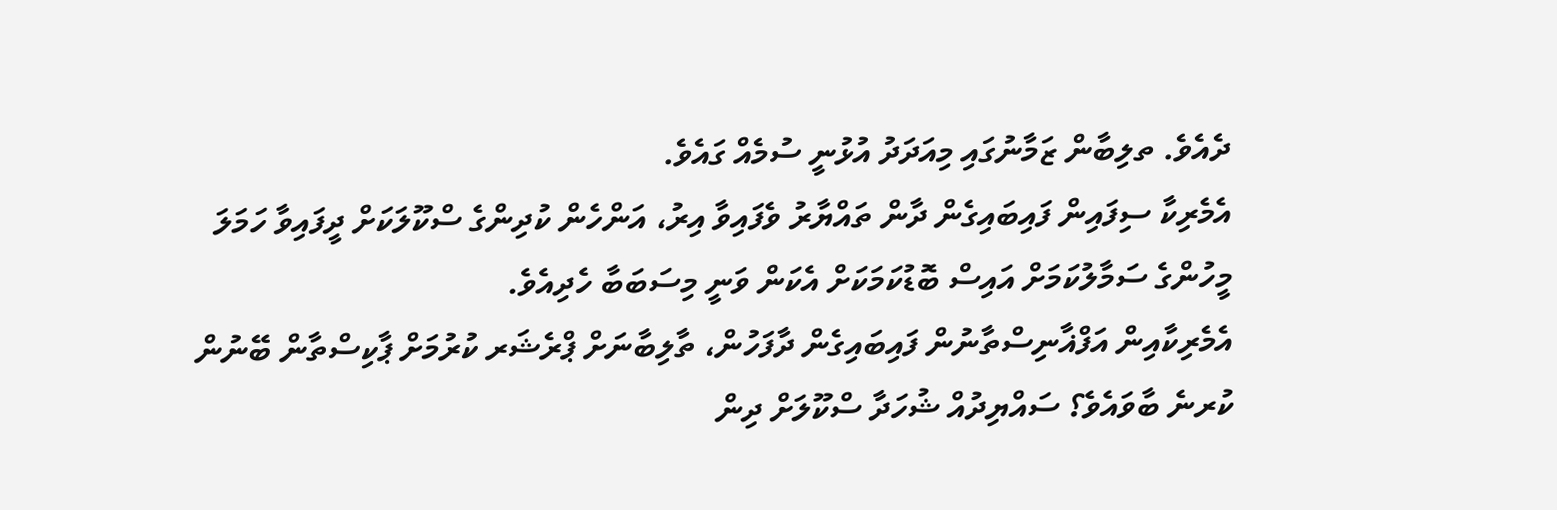ދެއެވެ. ތލިބާން ޒަމާނުގައި މިއަދަދު އުޅުނީ ސުމެއް ގައެވެ.
އެމެރިކާ ސިފައިން ފައިބައިގެން ދާން ތައްޔާރު ވެފައިވާ އިރު، އަންހެން ކުދިންގެ ސްކޫލަކަށް ދީފައިވާ ހަމަލަ މީހުންގެ ސަމާލުކަމަށް އައިސް ބޮޑުކަމަކަށް އެކަން ވަނީ މިސަބަބާ ހެދިއެވެ.
އެމެރިކާއިން އަފްޣާނިސްތާނުން ފައިބައިގެން ދާފަހުން، ތާލިބާނަށް ޕްރެޝަރ ކުރުމަށް ޕާކިސްތާން ބޭނުން ކުރނެ ބާވައެވެ؟ ސައްޔިދުއް ޝުހަދާ ސްކޫލަށް ދިން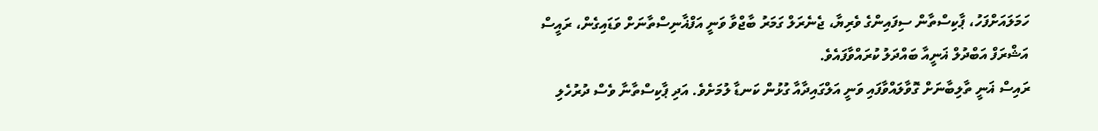ހަމަލައަށްފަހު، ޕާކިސްތާން ސިފައިންގެ ވެރިޔާ، ޖެނެރަލް ގަމަރު ބާޖްވާ ވަނީ އަފްޣާނިސްތާނަށް ވަޑައިގެން، ރައީސް އަޝްރަފް އަބްދުލް ޣަނީއާ ބައްދަލު ކުރައްވާފައެވެ.
ރައިސް ޣަނީ ތާލިބާނަށް ގޮވާލައްވާފައި ވަނީ އަލްގައިދާއާ ގުޅުން ކަނޑާ ލުމަށެވެ. އަދި ޕާކިސްތާނާ ވެސް ދުރުހެލި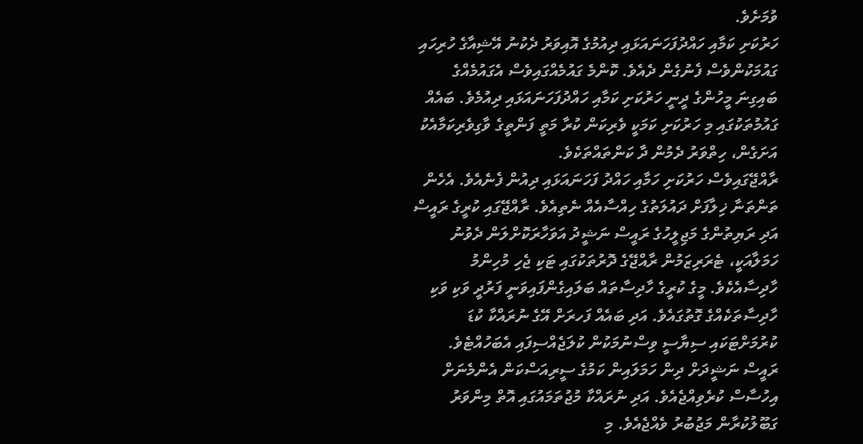ވުމަށެވެ.
ހަރުކަށި ކަމާއި ހައްދުފަހަނައަޅައި ދިއުމުގެ އޮއިވަރު ދެކުނު އޭޝިއާގެ ހުރިހައި ގައުމަކުންވެސް ފެނުގެން ދެއެވެ. ކޮންމެ ގައުމެއްގައިވެސް އެގައުމެއްގެ ބައިގިނަ މީހުންގެ ދީނީ ހަރުކަށި ކަމާއި ހައްދުފަހަނައަޅައި ދިއުމެވެ. ބައެއް ގައުމުތަކުގައި މި ހަރުކަށި ކަމަކީ ވެރިކަން ކުރާ މަތީ ފަންތީގެ ވާގިވެރިކަމާއެކު އަށަގެން، ހިތްވަރު ދެމުން ދާ ކަންތައްތަކެވެ.
ރާއްޖޭގައިވެސް ހަރުކަށި ހަމާއި ހައްދު ފަހަނައަޅައި ދިއުން ފެނެއެވެ. އެހެން ތަންތަނާ ޚިލާފަށް ދައުލަތުގެ ހިއްސާއެއް ނެތިއެވެ. ރާއްޖޭގައި ކުރީގެ ރައީސް އަދި ރަޔިތުންގެ މަޖިލީހުގެ ރައީސް ނަޝީދު އަވަހާރަކޮށްލަން ދެވުނު ހަމަލާއަކީ، ޓެރަރިޒަމުން ރާއްޖޭގެ ދޮރުތަކުގައި ޓަކި ޖެހި މުހިންމު ހާދިސާއެކެވެ. މީގެ ކުރީގެ ހާދިސާތައް ބަލައިގެންފައިވަނީ ފަރުދީ ވަކި ވަކި ހާދިސާތަކެއްގެ ގޮތުގައެވެ. އަދި ބައެއް ފަހރަށް އޭގެ ނުރައްކާ ކުޑަ ކުރުމަށްޓަކައި ސިޔާސީ ވިސްނުމަކުން ކުލަޖެއްސިފައި އެބަހުއްޓެވެ.
ރައީސް ނަޝީދަށް ދިން ހަމަލައިން ކަމުގެ ސީރިއަސްކަން އެންމެނަށް އިހުސާސް ކުރެވިއްޖެއެވެ. އަދި ނުރައްކާ މުޖުތަމައުގައި އޮތް މިންވަރު ގަބޫލުކުރާން މަޖުބުރު ވެއްޖެއެވެ. މި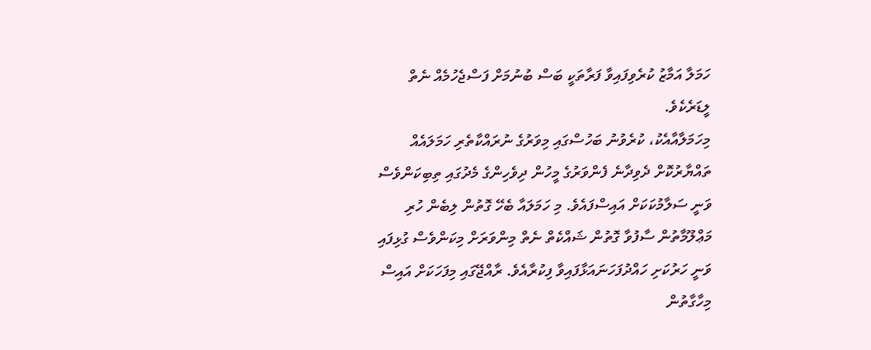ހަމަލާ އަމާޒު ކުރެވިފައިވާ ފަރާތަކީ ބަސް ބުނުމަށް ފަސްޖެހުމެއް ނެތް ލީޑަރެކެވެ.
މިހަމަލާއާއެކު، ކުރެވުނު ބަހުސްގައި މިވަރުގެ ނުރައްކާތެރި ހަމަލައެއް ތައްޔާރުކޮށް ދެވިދާނެ ފެންވަރުގެ މީހުން ދިވެހިންގެ މެދުގައި ތިބިކަންވެސް ވަނީ ސަލާމުކަކަށް އައިސްފައެވެ. މި ހަމަލައާ ބެހޭ ގޮތުން ލިބެން ހުރި މަޢްލޫމާތުން ސާފުވާ ގޮތުން ޝައްކެތް ނެތް މިންވަރަށް މިކަންވެސް ގުޅިފައި ވަނީ ހަރުކަށި ހައްދުފަހަނައަޅާފައިވާ ފިކުރާއެވެ. ރާއްޖޭގައި މިފަހަކަށް އައިސް މިހާގާތުން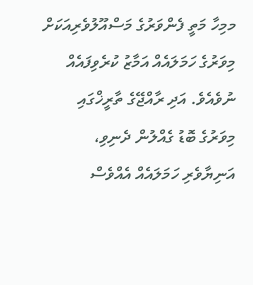މމިހާ މަތީ ފެންވަރުގެ މަސްއޫލުވެރިއަކަށް މިވަރުގެ ހަމަލައެއް އަމާޒު ކުރެވިފައެއް ނުވެއެވެ. އަދި ރާއްޖޭގެ ތާރީޚްގައި މިވަރުގެ ބޮޑު ގެއްލުން ދެނިވި، އަނިޔާވެރި ހަމަލައެއް އެއްވެސް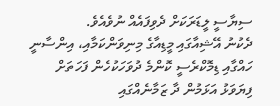ސިޔާސީ ލީޑަރަކަށް ދެވިފައެއް ނުވެއެވެ.
ދެކުނު އޭޝިއާގައި މީޑިއާގެ މިނިވަންކަމާއި، އިންސާނީ ހައްގާއި ޑިމޮކްރެސީ ކޮންމެ ދުވަހަކުހެން ފަހަތަށް ފިޔަވަޅު އަޅަމުން ދާ ޒަމާނެއްގައި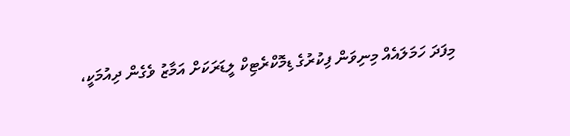މިފަދަ ހަމަލައެއް މިނިވަން ފިކުރުގެ ޑިމޮކްރެޓިކް ލީޑަރަކަށް އަމާޒު ވެގެން ދިއުމަކީ،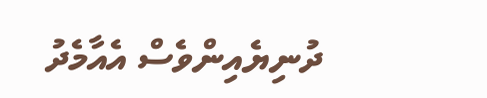ދުނިޔެއިންވެސް އެއާމެދު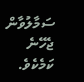ސަމާލުވާން ޖެހޭނެ ކަމެކެވެ.